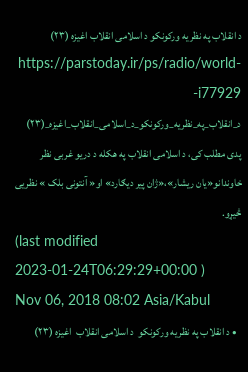د انقلاب په نظریه ورکونکو د اسلامی انقلاب اغیزه (۲۳)
https://parstoday.ir/ps/radio/world-i77929-د_انقلاب_په_نظریه_ورکونکو_د_اسلامی_انقلاب_اغیزه_(۲۳)
پدی مطلب کی، د اسلامی انقلاب په هکله د دریو غربی نظر خاوندانو«یان ریشار»،«ژان پیر دیګارد» او« آنتونی بلک » نظریی څیړو.
(last modified 2023-01-24T06:29:29+00:00 )
Nov 06, 2018 08:02 Asia/Kabul
  • د انقلاب په نظریه ورکونکو  د اسلامی انقلاب  اغیزه (۲۳)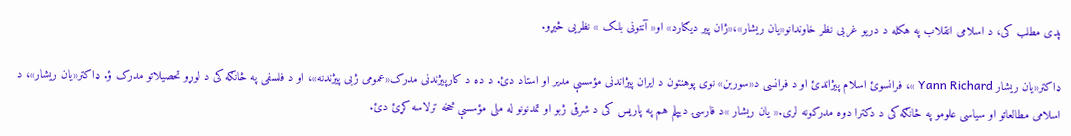پدی مطلب کی، د اسلامی انقلاب په هکله د دریو غربی نظر خاوندانو«یان ریشار»،«ژان پیر دیګارد» او« آنتونی بلک » نظریی څیړو.

ډاکتر«یان ریشار Yann Richard »، فرانسوئ اسلام پیژاندئ او د فرانسی د«سوربن» نوی پوهنتون د ایران پیژاندنی مؤسسې مدیر او استاد دئ. د ده د کارپیژندنی مدرک«عمومی ژبی پیژندنه»، او د فلسفی په څانګه کی د لوړو تحصیلاتو مدرک ؤ. ډاکتر«یان ریشار»، د اسلامی مطالعاتو او سیاسی علومو په څانګه کی د دکترا دوه مدرکونه لری.« یان ریشار »د فارسۍ دیپلم هم په پاریس کی د شرقی ژبو او تمدنونو له ملی مؤسسې څخه ترلاسه کړئ دئ.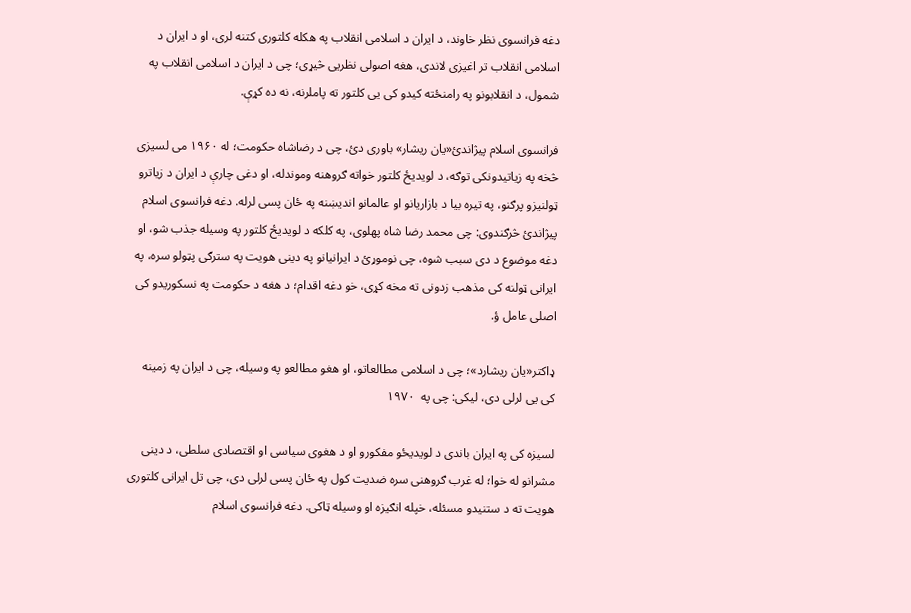دغه فرانسوی نظر خاوند، د ایران د اسلامی انقلاب په هکله کلتوری کتنه لری، او د ایران د اسلامی انقلاب تر اغیزی لاندی، هغه اصولی نظریی څیړی؛ چی د ایران د اسلامی انقلاب په شمول، د انقلابونو په رامنځته کیدو کی یی کلتور ته پاملرنه، نه ده کړې.

فرانسوی اسلام پیژاندئ«یان ریشار» باوری دئ، چی د رضاشاه حکومت؛ له ۱۹۶۰ می لسیزی څخه په زیاتیدونکی توګه، د لویدیځ کلتور خواته ګروهنه وموندله، او دغی چارې د ایران د زیاترو ټولنیزو پرګنو، په تیره بیا د بازاریانو او عالمانو اندیښنه په ځان پسی لرله. دغه فرانسوی اسلام پیژاندئ څرګندوی: چی محمد رضا شاه پهلوی، په کلکه د لویدیځ کلتور په وسیله جذب شو، او دغه موضوع د دی سبب شوه، چی نوموړئ د ایرانیانو په دینی هویت په سترګی پټولو سره، په ایرانی ټولنه کی مذهب زدونی ته مخه کړی، خو دغه اقدام؛ د هغه د حکومت په نسکوریدو کی اصلی عامل ؤ.

ډاکتر«یان ریشارد»؛ چی د اسلامی مطالعاتو، او هغو مطالعو په وسیله، چی د ایران په زمینه کی یی لرلی دی، لیکی: چی په  ۱۹۷۰

لسیزه کی په ایران باندی د لویدیځو مفکورو او د هغوی سیاسی او اقتصادی سلطی، د دینی مشرانو له خوا؛ له غرب ګروهنی سره ضدیت کول په ځان پسی لرلی دی، چی تل ایرانی کلتوری هویت ته د ستنیدو مسئله، خپله انګیزه او وسیله ټاکی. دغه فرانسوی اسلام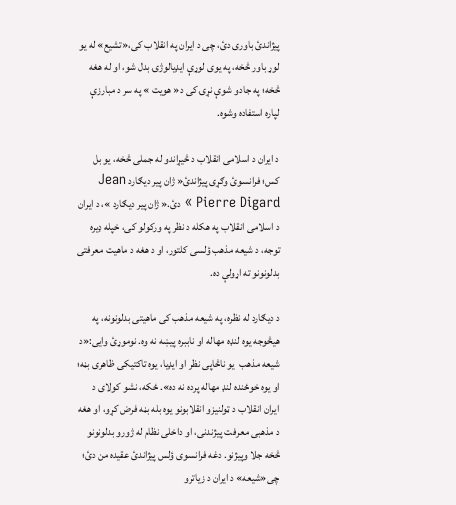پیژاندئ باوری دئ، چی د ایران په انقلاب کی،«تشیع» له یو لوړ باور څخه، په یوی لوړې ایډیالوژۍ بدل شو، او له هغه څخه؛ په جادو شوې نړۍ کی د« هویت » په سر د مبارزې لپاره استفاده وشوه.

د ایران د اسلامی انقلاب د څیړاندو له جملی څخه، یو بل کس؛ فرانسوئ وګړی پیژاندئ« ژان پیر دیګارد Jean Pierre Digard » دئ.« ژان پیر دیګارد »، د ایران د اسلامی انقلاب په هکله د نظر په ورکولو کی، خپله ډیره توجه، د شیعه مذهب ؤلسی کلتور، او د هغه د ماهیت معرفتی بدلونونو ته اړولې ده.

د دیګارد له نظره، په شیعه مذهب کی ماهیتی بدلونونه، په هیڅوجه یوه لنډه مهاله او ناببره پیښه نه وه. نوموړئ وایی:«د شیعه مذهب  یو ناڅاپی نظر او ایډیا، یوه تاکتیکی ظاهری بڼه؛ او یوه خوځنده لنډ مهاله پرده نه ده». ځکه، نشو کولای د ایران انقلاب د ټولنیزو انقلابونو یوه بله بڼه فرض کړو، او هغه د مذهبی معرفت پیژندنی، او داخلی نظام له ژورو بدلونونو څخه جلا وپیژنو. دغه فرانسوی ؤلس پیژاندئ عقیده من دئ؛ چی«شیعه» د ایران د زیاترو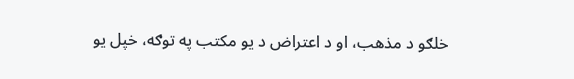خلګو د مذهب، او د اعتراض د یو مکتب په توګه، خپل یو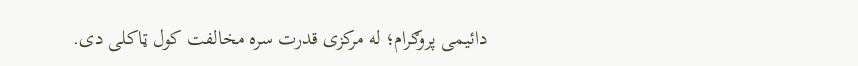دائیمی پروګرام؛ له مرکزی قدرت سره مخالفت کول ټاکلی دی.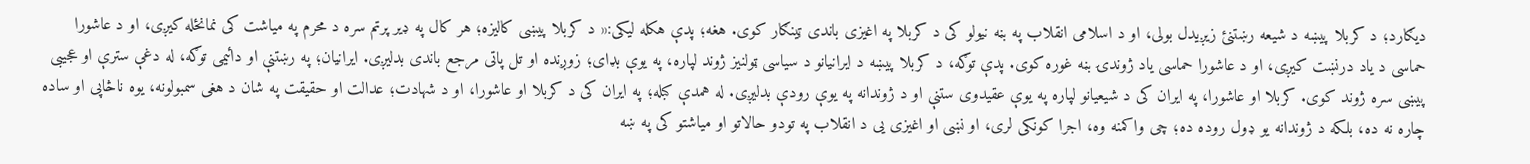دیګارد؛ د کربلا پیښه د شیعه رښتنئ زیږیدل بولی، او د اسلامی انقلاب په بڼه نیولو کی د کربلا په اغیزی باندی ټینګار کوی. هغه؛ پدې هکله لیکی:« د کربلا پیښی کالیزه؛ هر کال په ډیر پرتم سره د محرم په میاشت کی نمانځله کیږی، او د عاشورا حماسی د یاد درنښت کیږی، او د عاشورا حماسی یاد ژوندۍ بڼه غوره کوی. پدې توګه، د کربلا پیښه د ایرانیانو د سیاسی ټولنیز ژوند لپاره، په یوې بډای؛ زوږنده او تل پاتی مرجع باندی بدلیږی. ایرانیان؛ په رښتنې او دائیمی توګه، له دغې سترې او عجیبی پیښی سره ژوند کوی. کربلا او عاشورا، په ایران کی د شیعیانو لپاره په یوې عقیدوی ستنې او د ژوندانه په یوې رودې بدلیږی. له همدې کبله؛ په ایران کی د کربلا او عاشورا، او د شهادت؛ عدالت او حقیقت په شان د هغی سمبولونه، یوه ناڅاپی او ساده چاره نه ده، بلکه د ژوندانه یو ډول روده ده؛ چی واکمنه وه، اجرا کونکی لری، او نښی او اغیزی یی د انقلاب په تودو حالاتو او میاشتو کی په ښه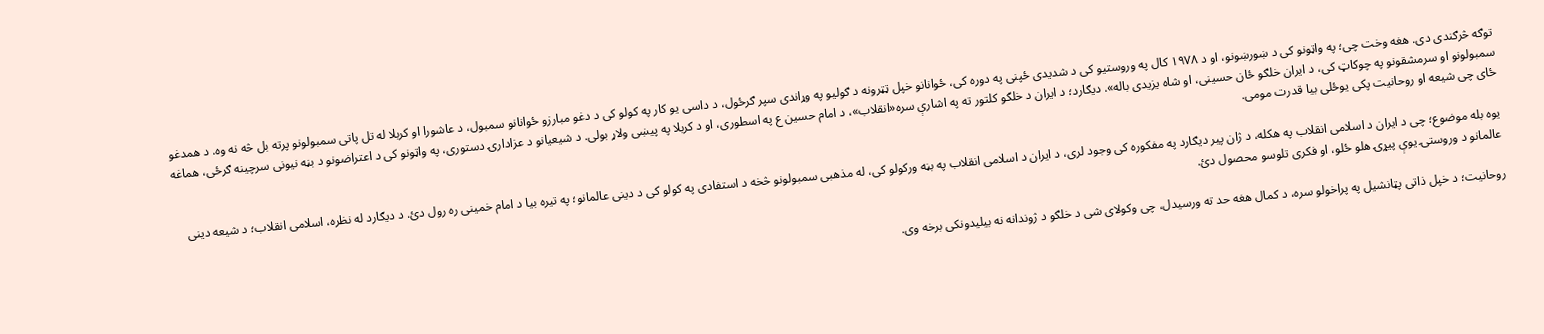توګه څرګندی دی. هغه وخت چی؛ په واټونو کی د ښورښونو، او د ۱۹۷۸ کال په وروستیو کی د شدیدی ځپنی په دوره کی، ځوانانو خپل ټټرونه د ګولیو په وړاندی سپر ګرځول، د داسی یو کار په کولو کی د دغو مبارزو ځوانانو سمبول، د عاشورا او کربلا له تل پاتی سمبولونو پرته بل څه نه وه. د همدغو سمبولونو او سرمشقونو په چوکاټ کی، د ایران خلګو ځان حسینی، او شاه یزیدی باله». دیګارد؛ د ایران د خلګو کلتور ته په اشارې سره«انقلاب»، د امام حسین ع په اسطوری، او د کربلا په پیښی ولاړ بولی. د شیعیانو د عزادارۍ دستوری، په واټونو کی د اعتراضونو د بڼه نیونی سرچینه ګرځی، هماغه ځای چی شیعه او روحانیت پکی یوځلی بیا قدرت مومی.

یوه بله موضوع؛ چی د ایران د اسلامی انقلاب په هکله، د ژان پیر دیګارد په مفکوره کی وجود لری، د ایران د اسلامی انقلاب په بڼه ورکولو کی، له مذهبی سمبولونو څخه د استفادی په کولو کی د دینی عالمانو؛ په تیره بیا د امام خمینی ره رول دئ. د دیګارد له نظره، اسلامی انقلاب؛ د شیعه دینی عالمانو د وروستۍ یوې پیړۍ هلو ځلو، او فکری تلوسو محصول دئ.

روحانیت؛ د خپل ذاتی پټانشیل په پراخولو سره، د کمال هغه حد ته ورسیدل، چی وکولای شی د خلګو د ژوندانه نه بیلیدونکی برخه وی.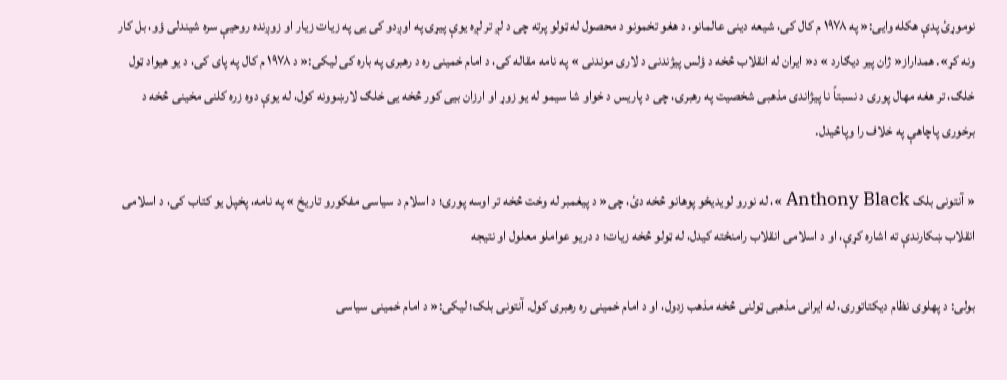نوموړئ پدې هکله وایی:« په ۱۹۷۸ م کال کی، شیعه دینی عالمانو، د هغو تخمونو د محصول له ټولو پرته چی د لږ تر لږه یوې پیړۍ په اوږدو کی یی په زیات زیار او زوږنده روحیې سره شیندلی ؤو، بل کار ونه کړ». همداراز« ژان پیر دیګارد » د« ایران له انقلاب څخه د ؤلس پیژندنی د لاری موندنی » په نامه مقاله کی، د امام خمینی ره د رهبرۍ په باره کی لیکی:« د ۱۹۷۸ م کال په پای کی، د یو هیواد ټول خلګ، تر هغه مهال پوری د نسبتاً نا پیژاندی مذهبی شخصیت په رهبرۍ، چی د پاریس د خواو شا سیمو له یو زوړ او ارزان بیی کور څخه یی خلګ لارښوونه کول، له یوې دوه زره کلنی مخینی څخه د برخوری پاچاهې په خلاف را وپاڅیدل.

« آنتونی بلک Anthony Black »، له نورو لویدیځو پوهانو څخه دئ، چی« د پیغمبر له وخت څخه تر اوسه پوری؛ د اسلام د سیاسی مفکورو تاریخ » په نامه، پخپل یو کتاب کی، د اسلامی انقلاب ښکارندې ته اشاره کړې، او د اسلامی انقلاب رامنځته کیدل، له ټولو څخه زیات؛ د دریو عواملو معلول او نتیجه

بولی: د پهلوی نظام دیکتاتوری، له ایرانی مذهبی ټولنی څخه مذهب زدول، او د امام خمینی ره رهبری کول. آنتونی بلک؛ لیکی:« د امام خمینی سیاسی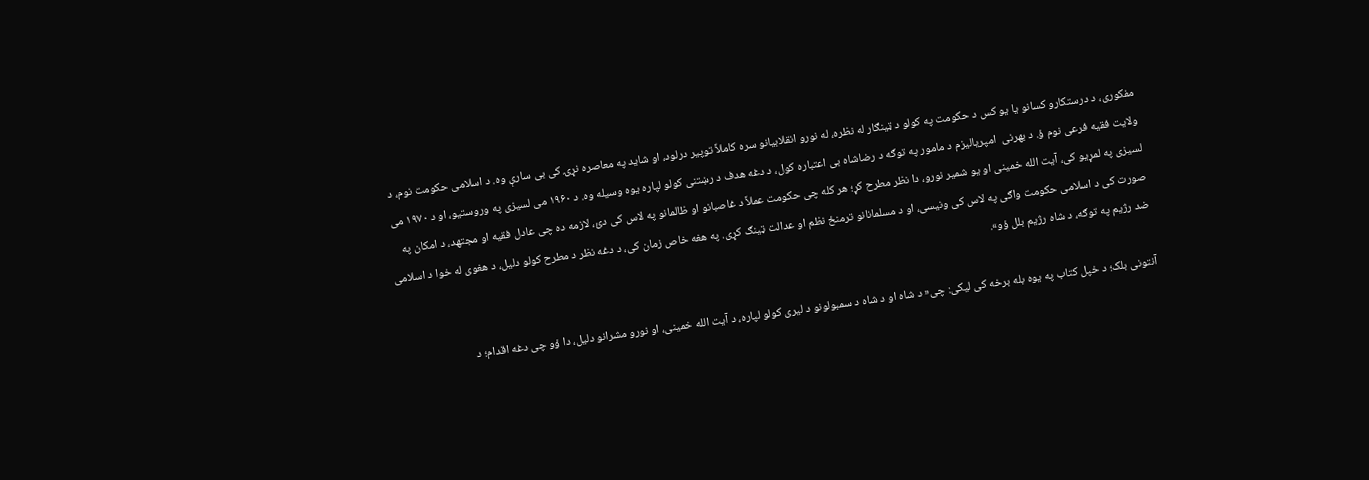مفکوری، د درستکارو کسانو یا یو کس د حکومت په کولو د ټینګار له نظره، له نورو انقلابیانو سره کاملاً توپیر درلود، او شاید په معاصره نړۍ کی بی سارې وه. د اسلامی حکومت نوم، د ولایت فقیه فرعی نوم ؤ. د بهرنی  امپریالیزم د مامور په توګه د رضاشاه بی اعتباره کول، د دغه هدف د رښتنی کولو لپاره یوه وسیله وه. د ۱۹۶۰ می لسیزی په وروستیو، او د ۱۹۷۰ می لسیزی په لمړیو کی، آیت الله خمینی او یو شمیر نورو، دا نظر مطرح کړ؛ هر کله چی حکومت عملاً د غاصبانو او ظالمانو په لاس کی دئ، لازمه ده چی عادل فقیه او مجتهد، د امکان په صورت کی د اسلامی حکومت واګی په لاس کی ونیسی، او د مسلمانانو ترمنځ نظم او عدالت ټینګ کړی. په هغه خاص زمان کی، د دغه نظر د مطرح کولو دلیل، د هغوی له خوا د اسلامی ضد رژیم په توګه، د شاه رژیم بلل ؤو».

آنتونی بلک؛ د خپل کتاب په یوه بله برخه کی لیکی: چی« د شاه او د شاه د سمبولونو د لیری کولو لپاره، د آیت الله خمینی، او نورو مشرانو دلیل، دا ؤو چی دغه اقدام؛ د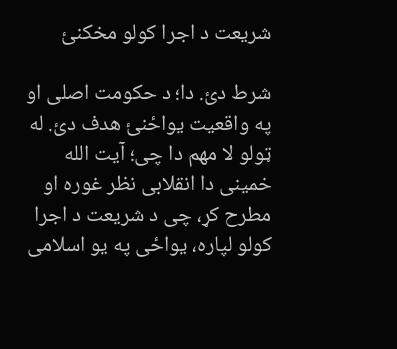شریعت د اجرا کولو مخکنئ

شرط دئ. دا؛ د حکومت اصلی او په واقعیت یواځنئ هدف دئ. له ټولو لا مهم دا چی؛ آیت الله خمینی دا انقلابی نظر غوره او مطرح کړ، چی د شریعت د اجرا کولو لپاره، یواځی په یو اسلامی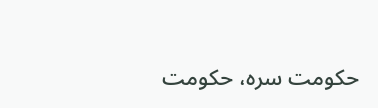حکومت سره، حکومت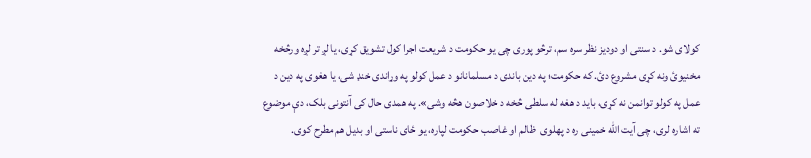کولای شو. د سنتی او دودیز نظر سره سم، ترڅو پوری چی یو حکومت د شریعت اجرا کول تشویق کړی، یا لږ تر لږه ورڅخه مخنیوئ ونه کړی مشروع دئ. که حکومت؛ په دین باندی د مسلمانانو د عمل کولو په وړاندی خنډ شی، یا هغوی په دین د عمل په کولو توانمن نه کړی، باید د هغه له سلطی څخه د خلاصون هڅه وشی». په همدی حال کی آنتونی بلک، دې موضوع ته اشاره لری، چی آیت الله خمینی ره د پهلوی  ظالم او غاصب حکومت لپاره، یو ځای ناستی او بدیل هم مطرح کوی.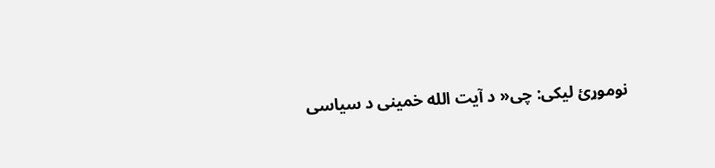نوموړئ لیکی: چی« د آیت الله خمینی د سیاسی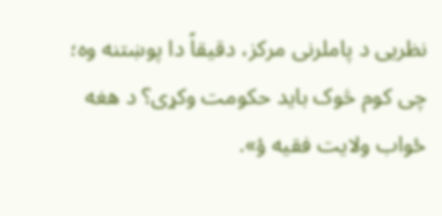نظریی د پاملرنی مرکز، دقیقاً دا پوښتنه وه؛ چی کوم څوک باید حکومت وکړی؟ د هغه ځواب ولایت فقیه ؤ».